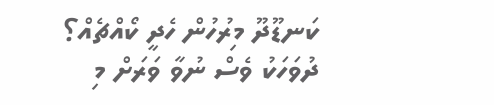ކަނޑޫދޫ މިރުހުން ހެދީ ކޯއްޗެއް؟
ދުވަހަކު ވެސް ނުވާ ވަރަށް މި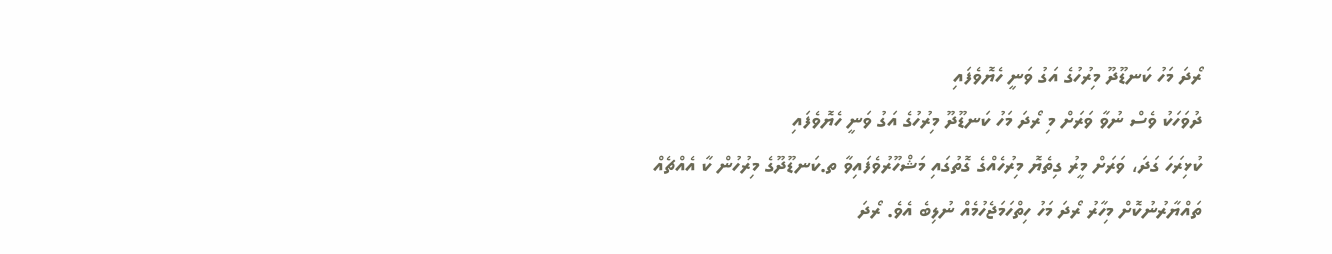ރޯދަ މަހު ކަނޑޫދޫ މިރުހުގެ އަގު ވަނީ ހެޔޮވެފައި
ދުވަހަކު ވެސް ނުވާ ވަރަށް މި ރޯދަ މަހު ކަނޑޫދޫ މިރުހުގެ އަގު ވަނީ ހެޔޮވެފައި
ކުޅިރަހަ ގަދަ، ވަރަށް މީރު ގިތެޔޮ މިރުހެއްގެ ގޮތުގައި މަޝްހޫރުވެފައިވާ ތ.ކަނޑޫދޫގެ މިރުހުން ކާ އެއްޗެއް ތައްޔާރުނުކޮށް މިހާރު ރޯދަ މަހު ހިތްހަމަޖެހުމެއް ނުލިބެ އެވެ. ރޯދަ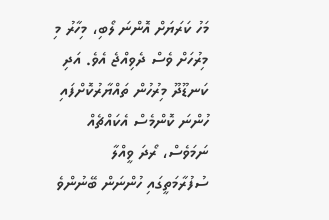މަހު ކަރަޔަށް އޮންނަ ލޯބި، މިހާރު މި މިރުހަށް ވެސް ދެވިއްޖެ އެވެ. އަދި ކަނޑޫދޫ މިރުހުން ތައްޔާރުކޮށްފައި ހުންނަ ކޮންމެސް އެކައްޗެއް ނަމަވެސް، ރޯދަ ވީއްލާ ސުފުރާމަތީގައި ހުންނަން ބޭނުންވެ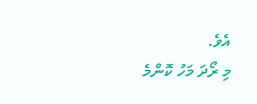އެވެ.
މި ރޯދަ މަހު ކޮންމެ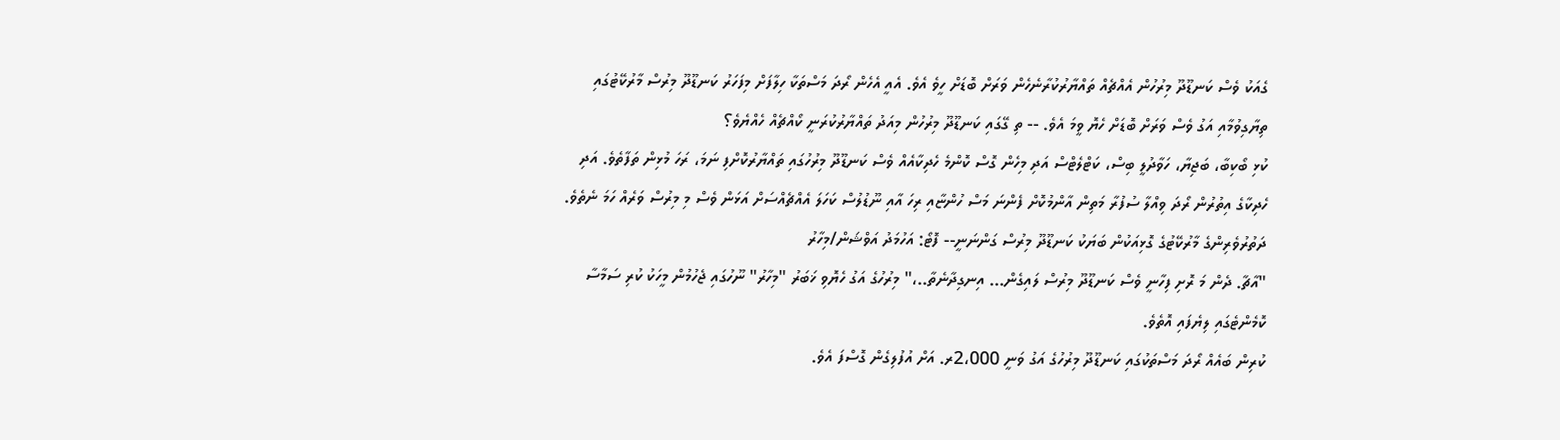ގެއަކު ވެސް ކަނޑޫދޫ މިރުހުން އެއްޗެއް ތައްޔާރުކުރާނެހެން ވަރަށް ބޮޑަށް ހީވެ އެވެ. އެއީ އެހެން ރޯދަ މަސްތަކާ ހިލާފަށް މިފަހަރު ކަނޑޫދޫ މިރުސް މާރުކޭޓުގައި ތިޔާގިވުމާއި އަގު ވެސް ވަރަށް ބޮޑަށް ހެޔޮ ވީމަ އެވެ. -- ތި ގޭގައި ކަނޑޫދޫ މިރުހުން މިއަދު ތައްޔާރުކުރަނީ ކޯއްޗެއް ހެއްޔެވެ؟
ކުޅި ބޯކިބާ، ބަޖިޔާ، ހަވާދުލީ ބިސް، ކަޓްލެޓްސް އަދި މިހެން ގޮސް ކޮންމެ ހެދިކާއެއް ވެސް ކަނޑޫދޫ މިރުހުގައި ތައްޔާރުކޮށްފި ނަމަ، ރަހަ މުޅިން ތަފާތެވެ. އަދި ހެދިކާގެ އިތުރުން ރޯދަ ވިއްލާ ސުފުރާ މަތިން އާންމުކޮށް ފެންނަ މަސް ހުންޏާއި ރިހަ އާއި ނޫޑުލުސް ކަހަލަ އެއްޗެއްސަށް އަޅަން ވެސް މި މިރުސް ވަރެއް ހަމަ ނެތެވެ.
ދަތުރުވެރިންގެ މާރުކޭޓުގެ ގޮޅިއަކުން ބަޔަކު ކަނޑޫދޫ މިރުސް ގަންނަނީ-- ފޮޓޯ: އަހުމަދު އަވްޝަން/މިހާރު
"އާޗާ. ދެން މަ ރޮށި ފިހާނީ ވެސް ކަނޑޫދޫ މިރުސް ލައިގެން... އިނގިދާނެތާ..،" މިރުހުގެ އަގު ހެޔޮވި ޚަބަރު "މިހާރު" ނޫހުގައި ޖެހުމުން މީހަކު ކުރި ސަމާސާ ކޮމެންޓެގައި ލިޔެފައި އޮތެވެ.
ކުރިން ބައެއް ރޯދަ މަސްތަކުގައި ކަނޑޫދޫ މިރުހުގެ އަގު ވަނީ 2،000ރ. އަށް އުފުލިގެން ގޮސްފަ އެވެ.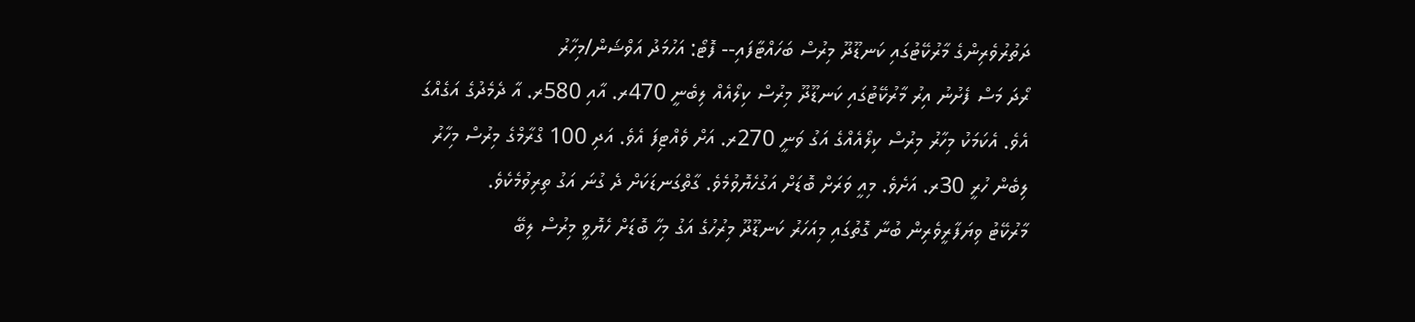ދަތުރުވެރިންގެ މާރުކޭޓުގައި ކަނޑޫދޫ މިރުސް ބަހައްޓާފައި-- ފޮޓޯ: އަހުމަދު އަވްޝަން/މިހާރު
ރޯދަ މަސް ފެށުނު އިރު މާރުކޭޓުގައި ކަނޑޫދޫ މިރުސް ކިލޯއެއް ލިބެނީ 470ރ. އާއި 580ރ. އާ ދެމެދުގެ އަގެއްގަ އެވެ. އެކަމަކު މިހާރު މިރުސް ކިލޯއެއްގެ އަގު ވަނީ 270ރ. އަށް ވެއްޓިފަ އެވެ. އަދި 100 ގްރާމްގެ މިރުސް މިހާރު ލިބެން ހުރީ 30ރ. އަށެވެ. މިއީ ވަރަށް ބޮޑަށް އަގުހެޔޮވުމެވެ. ގާތްގަނޑަކަށް ދެ ގުނަ އަގު ތިރިވުމެކެވެ.
މާރުކޭޓު ވިޔަފާރީވެރިން ބުނާ ގޮތުގައި މިއަހަރު ކަނޑޫދޫ މިރުހުގެ އަގު މިހާ ބޮޑަށް ހެޔޮވީ މިރުސް ލިބޭ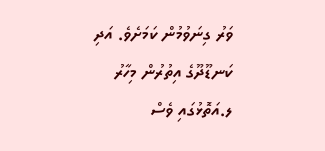ވަރު ގިނަވުމުން ކަމަށެވެ. އަދި ކަނޑޫދޫގެ އިތުރުން މިހާރު ލ.އަތޮޅުގައި ވެސް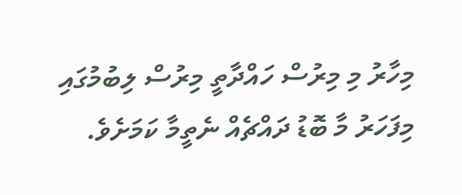މިހާރު މި މިރުސް ހައްދާތީ މިރުސް ލިބުމުގައި މިފަހަރު މާ ބޮޑު ދައްޗެއް ނެތީމާ ކަމަށެވެ.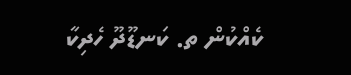ކެއްކުން ތ. ކަނޑޫދޫ ހެދިކާ